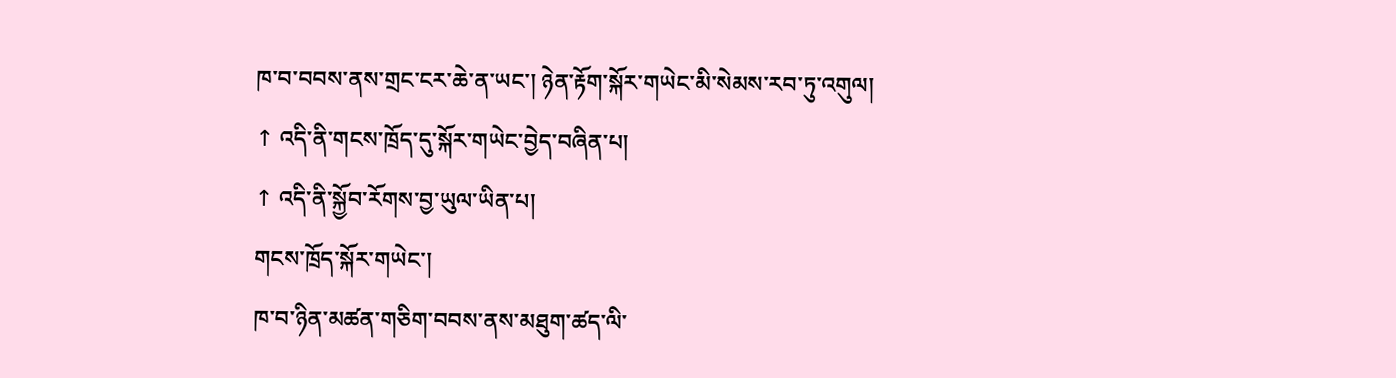ཁ་བ་བབས་ནས་གྲང་ངར་ཆེ་ན་ཡང་། ཉེན་རྟོག་སྐོར་གཡེང་མི་སེམས་རབ་ཏུ་འགུལ།
↑ འདི་ནི་གངས་ཁྲོད་དུ་སྐོར་གཡེང་བྱེད་བཞིན་པ།
↑ འདི་ནི་སྐྱོབ་རོགས་བྱ་ཡུལ་ཡིན་པ།
གངས་ཁྲོད་སྐོར་གཡེང་།
ཁ་བ་ཉིན་མཚན་གཅིག་བབས་ནས་མཐུག་ཚད་ལི་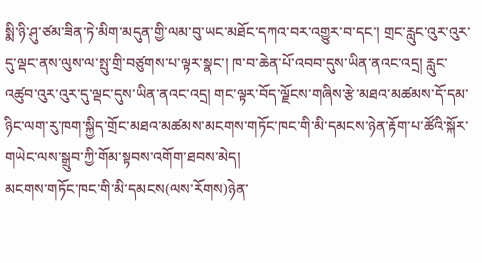སྨི་ཉི་ཤུ་ཙམ་ཟིན་ཏེ་མིག་མདུན་གྱི་ལམ་བུ་ཡང་མཐོང་དཀའ་བར་འགྱུར་བ་དང་། གྲང་རླུང་འུར་འུར་དུ་ལྡང་ནས་ལུས་ལ་སྤུ་གྲི་བཙུགས་པ་ལྟར་སྣང་། ཁ་བ་ཆེན་པོ་འབབ་དུས་ཡིན་ནའང་འདྲ། རླུང་འཚུབ་འུར་འུར་དུ་ལྡང་དུས་ཡིན་ནའང་འདྲ། གང་ལྟར་བོད་ལྗོངས་གཞིས་རྩེ་མཐའ་མཚམས་དོ་དམ་ཉིང་ལག་རུ་ཁག་སྐྱིད་གྲོང་མཐའ་མཚམས་མངགས་གཏོང་ཁང་གི་མི་དམངས་ཉེན་རྟོག་པ་ཚོའི་སྐོར་གཡེང་ལས་སྒྲུབ་ཀྱི་གོམ་སྟབས་འགོག་ཐབས་མེད།
མངགས་གཏོང་ཁང་གི་མི་དམངས(ལས་རོགས)ཉེན་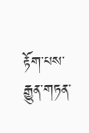རྟོག་པས་རྒྱུན་གཏན་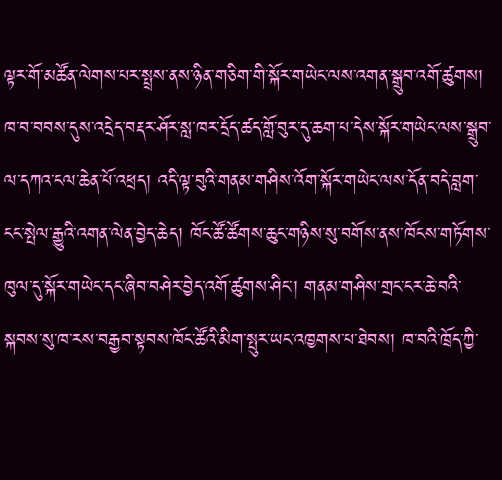ལྟར་གོ་མཚོན་ལེགས་པར་སྤྲས་ནས་ཉིན་གཅིག་གི་སྐོར་གཡེང་ལས་འགན་སྒྲུབ་འགོ་ཚུགས། ཁ་བ་བབས་དུས་འདྲེད་བརྡར་ཤོར་སླ་ཁར་དྲོད་ཚད་གློ་བུར་དུ་ཆག་པ་དེས་སྐོར་གཡེང་ལས་སྒྲུབ་ལ་དཀའ་ངལ་ཆེན་པོ་འཕྲད། འདི་ལྟ་བུའི་གནམ་གཤིས་འོག་སྐོར་གཡེང་ལས་དོན་བདེ་བླག་ངང་སྤེལ་རྒྱུའི་འགན་ལེན་བྱེད་ཆེད། ཁོང་ཚོ་ཚོགས་ཆུང་གཉིས་སུ་བགོས་ནས་ཁོངས་གཏོགས་ཁུལ་དུ་སྐོར་གཡེང་དང་ཞིབ་བཤེར་བྱེད་འགོ་ཚུགས་ཤིང་། གནམ་གཤིས་གྲང་ངར་ཆེ་བའི་སྐབས་སུ་ཁ་རས་བརྒྱབ་སྟབས་ཁོང་ཚོའི་མིག་སྤུར་ཡང་འཁྱགས་པ་ཐེབས། ཁ་བའི་ཁྲོད་ཀྱི་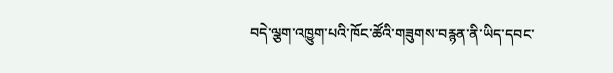བདེ་ལྕག་འཁྱུག་པའི་ཁོང་ཚོའི་གཟུགས་བརྙན་ནི་ཡིད་དབང་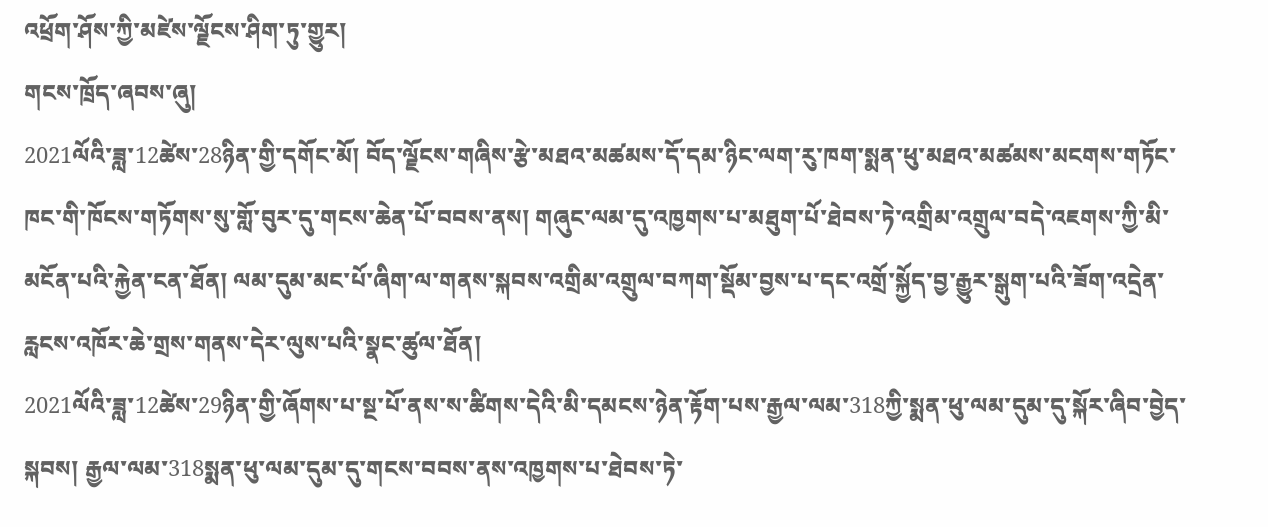འཕྲོག་ཤོས་ཀྱི་མཛེས་ལྗོངས་ཤིག་ཏུ་གྱུར།
གངས་ཁྲོད་ཞབས་ཞུ།
2021ལོའི་ཟླ་12ཚེས་28ཉིན་གྱི་དགོང་མོ། བོད་ལྗོངས་གཞིས་རྩེ་མཐའ་མཚམས་དོ་དམ་ཉིང་ལག་རུ་ཁག་སྨན་ཕུ་མཐའ་མཚམས་མངགས་གཏོང་ཁང་གི་ཁོངས་གཏོགས་སུ་གློ་བུར་དུ་གངས་ཆེན་པོ་བབས་ནས། གཞུང་ལམ་དུ་འཁྱགས་པ་མཐུག་པོ་ཐེབས་ཏེ་འགྲིམ་འགྲུལ་བདེ་འཇགས་ཀྱི་མི་མངོན་པའི་རྐྱེན་ངན་ཐོན། ལམ་དུམ་མང་པོ་ཞིག་ལ་གནས་སྐབས་འགྲིམ་འགྲུལ་བཀག་སྡོམ་བྱས་པ་དང་འགྲོ་སྐྱོད་བྱ་རྒྱུར་སྒུག་པའི་ཟོག་འདྲེན་རླངས་འཁོར་ཆེ་གྲས་གནས་དེར་ལུས་པའི་སྣང་ཚུལ་ཐོན།
2021ལོའི་ཟླ་12ཚེས་29ཉིན་གྱི་ཞོགས་པ་སྔ་པོ་ནས་ས་ཚིགས་དེའི་མི་དམངས་ཉེན་རྟོག་པས་རྒྱལ་ལམ་318ཀྱི་སྨན་ཕུ་ལམ་དུམ་དུ་སྐོར་ཞིབ་བྱེད་སྐབས། རྒྱལ་ལམ་318སྨན་ཕུ་ལམ་དུམ་དུ་གངས་བབས་ནས་འཁྱགས་པ་ཐེབས་ཏེ་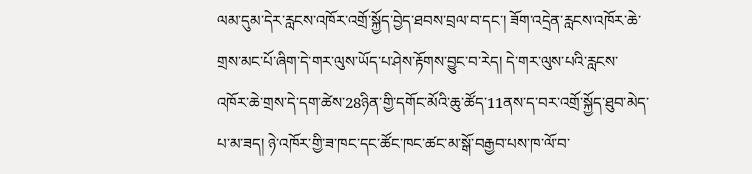ལམ་དུམ་དེར་རླངས་འཁོར་འགྲོ་སྐྱོད་བྱེད་ཐབས་བྲལ་བ་དང་། ཟོག་འདྲེན་རླངས་འཁོར་ཆེ་གྲས་མང་པོ་ཞིག་དེ་གར་ལུས་ཡོད་པ་ཤེས་རྟོགས་བྱུང་བ་རེད། དེ་གར་ལུས་པའི་རླངས་འཁོར་ཆེ་གྲས་དེ་དག་ཚེས་28ཉིན་གྱི་དགོང་མོའི་ཆུ་ཚོད་11ནས་ད་བར་འགྲོ་སྐྱོད་ཐུབ་མེད་པ་མ་ཟད། ཉེ་འཁོར་གྱི་ཟ་ཁང་དང་ཚོང་ཁང་ཚང་མ་སྒོ་བརྒྱབ་པས་ཁ་ལོ་བ་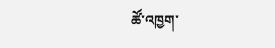ཚོ་འཁྱག་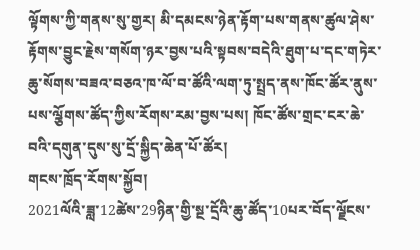ལྟོགས་ཀྱི་གནས་སུ་གྱར། མི་དམངས་ཉེན་རྟོག་པས་གནས་ཚུལ་ཤེས་རྟོགས་བྱུང་རྗེས་གསོག་ཉར་བྱས་པའི་སྟབས་བདེའི་ཐུག་པ་དང་གཏེར་ཆུ་སོགས་བཟའ་བཅའ་ཁ་ལོ་བ་ཚོའི་ལག་ཏུ་སྤྲད་ནས་ཁོང་ཚོར་ནུས་པས་ལྕོགས་ཚོད་ཀྱིས་རོགས་རམ་བྱས་པས། ཁོང་ཚོས་གྲང་ངར་ཆེ་བའི་དགུན་དུས་སུ་དྲོ་སྐྱིད་ཆེན་པོ་ཚོར།
གངས་ཁྲོད་རོགས་སྐྱོབ།
2021ལོའི་ཟླ་12ཚེས་29ཉིན་གྱི་སྔ་དྲོའི་ཆུ་ཚོད་10པར་བོད་ལྗོངས་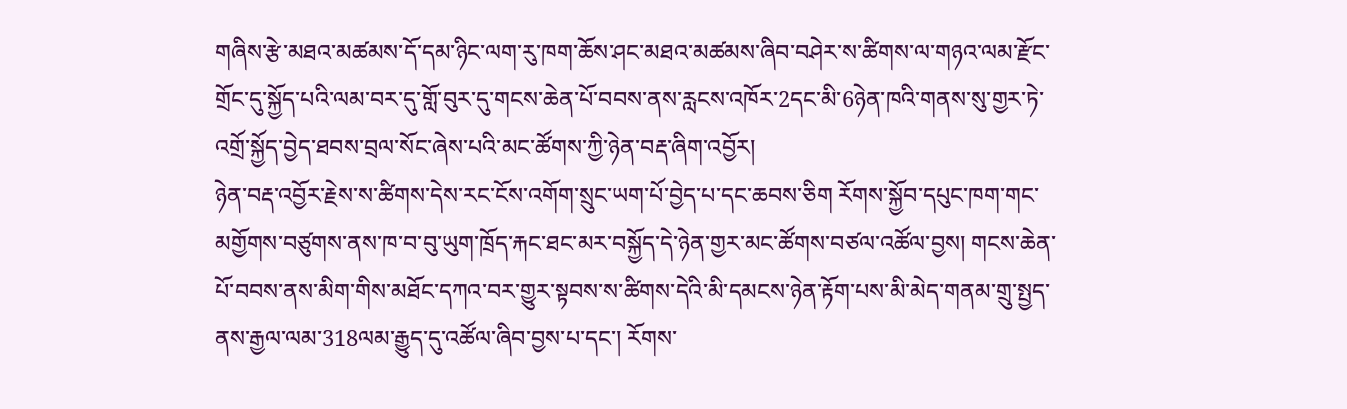གཞིས་རྩེ་མཐའ་མཚམས་དོ་དམ་ཉིང་ལག་རུ་ཁག་ཆོས་ཤང་མཐའ་མཚམས་ཞིབ་བཤེར་ས་ཚིགས་ལ་གཉའ་ལམ་རྫོང་གྲོང་དུ་སྐྱོད་པའི་ལམ་བར་དུ་གློ་བུར་དུ་གངས་ཆེན་པོ་བབས་ནས་རླངས་འཁོར་2དང་མི་6ཉེན་ཁའི་གནས་སུ་གྱར་ཏེ་འགྲོ་སྐྱོད་བྱེད་ཐབས་བྲལ་སོང་ཞེས་པའི་མང་ཚོགས་ཀྱི་ཉེན་བརྡ་ཞིག་འབྱོར།
ཉེན་བརྡ་འབྱོར་རྗེས་ས་ཚིགས་དེས་རང་ངོས་འགོག་སྲུང་ཡག་པོ་བྱེད་པ་དང་ཆབས་ཅིག རོགས་སྐྱོབ་དཔུང་ཁག་གང་མགྱོགས་བཙུགས་ནས་ཁ་བ་བུ་ཡུག་ཁྲོད་རྐང་ཐང་མར་བསྐྱོད་དེ་ཉེན་གྱར་མང་ཚོགས་བཙལ་འཚོལ་བྱས། གངས་ཆེན་པོ་བབས་ནས་མིག་གིས་མཐོང་དཀའ་བར་གྱུར་སྟབས་ས་ཚིགས་དེའི་མི་དམངས་ཉེན་རྟོག་པས་མི་མེད་གནམ་གྲུ་སྤྱད་ནས་རྒྱལ་ལམ་318ལམ་རྒྱུད་དུ་འཚོལ་ཞིབ་བྱས་པ་དང་། རོགས་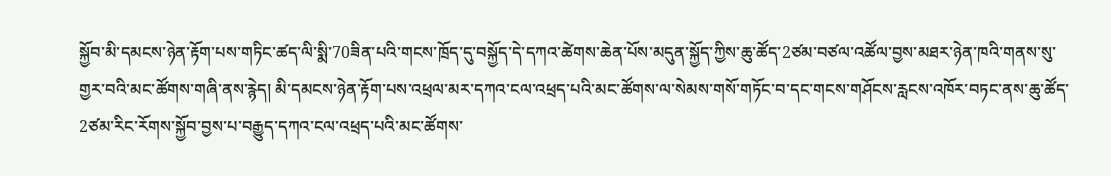སྐྱོབ་མི་དམངས་ཉེན་རྟོག་པས་གཏིང་ཚད་ལི་སྨི་70ཟིན་པའི་གངས་ཁྲོད་དུ་བསྐྱོད་དེ་དཀའ་ཚེགས་ཆེན་པོས་མདུན་སྐྱོད་ཀྱིས་ཆུ་ཚོད་2ཙམ་བཙལ་འཚོལ་བྱས་མཐར་ཉེན་ཁའི་གནས་སུ་གྱར་བའི་མང་ཚོགས་གཞི་ནས་རྙེད། མི་དམངས་ཉེན་རྟོག་པས་འཕྲལ་མར་དཀའ་ངལ་འཕྲད་པའི་མང་ཚོགས་ལ་སེམས་གསོ་གཏོང་བ་དང་གངས་གཤོངས་རླངས་འཁོར་བཏང་ནས་ཆུ་ཚོད་2ཙམ་རིང་རོགས་སྐྱོབ་བྱས་པ་བརྒྱུད་དཀའ་ངལ་འཕྲད་པའི་མང་ཚོགས་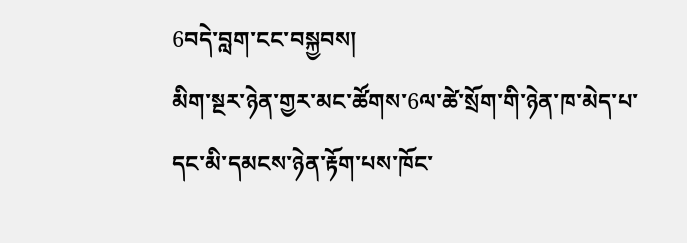6བདེ་བླག་ངང་བསྐྱབས།
མིག་སྔར་ཉེན་གྱར་མང་ཚོགས་6ལ་ཚེ་སྲོག་གི་ཉེན་ཁ་མེད་པ་དང་མི་དམངས་ཉེན་རྟོག་པས་ཁོང་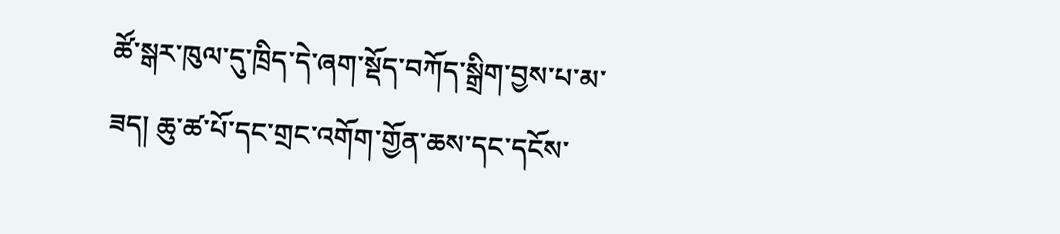ཚོ་སྒར་ཁུལ་དུ་ཁྲིད་དེ་ཞག་སྡོད་བཀོད་སྒྲིག་བྱས་པ་མ་ཟད། ཆུ་ཚ་པོ་དང་གྲང་འགོག་གྱོན་ཆས་དང་དངོས་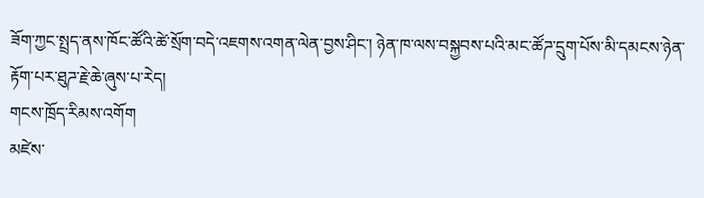ཟོག་ཀྱང་སྤྲད་ནས་ཁོང་ཚོའི་ཚེ་སྲོག་བདེ་འཇགས་འགན་ལེན་བྱས་ཤིང་། ཉེན་ཁ་ལས་བསྐྱབས་པའི་མང་ཚོཌ་དྲུག་པོས་མི་དམངས་ཉེན་རྟོག་པར་ཐུཌ་རྗེ་ཆེ་ཞུས་པ་རེད།
གངས་ཁྲོད་རིམས་འགོག
མཛེས་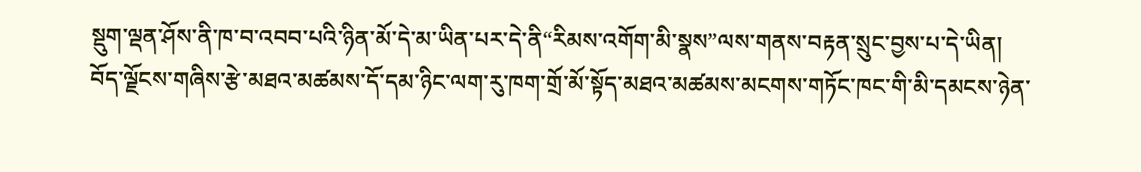སྡུག་ལྡན་ཤོས་ནི་ཁ་བ་འབབ་པའི་ཉིན་མོ་དེ་མ་ཡིན་པར་དེ་ནི“རིམས་འགོག་མི་སྣས”ལས་གནས་བརྟན་སྲུང་བྱས་པ་དེ་ཡིན། བོད་ལྗོངས་གཞིས་རྩེ་མཐའ་མཚམས་དོ་དམ་ཉིང་ལག་རུ་ཁག་གྲོ་མོ་སྟོད་མཐའ་མཚམས་མངགས་གཏོང་ཁང་གི་མི་དམངས་ཉེན་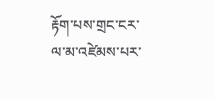རྟོག་པས་གྲང་ངར་ལ་མ་འཛེམས་པར་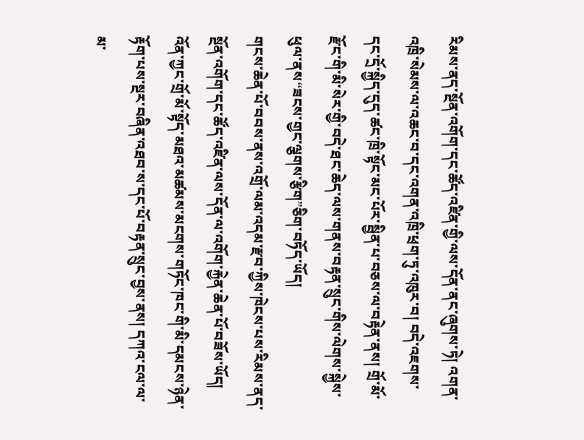རིམས་ནད་སྔོན་འགོག་དང་ཚོད་འཛིན་གྱི་ལས་དོན་ནང་ཞུགས་ཏེ། འགན་འཁྲི་སེམས་ལ་འཆང་བ་དང་འགན་འཁྲི་ཕྲག་ཏུ་འཁུར་བ། བདེ་འཇགས་དང་དྲོ་སྐྱིད་དུད་ཚང་ཁྲི་སྟོང་མང་པོར་སྦྱིན་པ་བཅས་ལ་བརྟེན་ནས། གྲོ་མོ་རྫོང་གི་མི་སེར་གྱི་བདེ་ཐང་ཆེད་ལས་གནས་བརྟན་སྲུང་གིས་ལེགས་སྐྱེས་ཕུལ་ནས“ཟངས་གྱང་ལྕགས་རྩིག”ཅིག་བཏོད་ཡོད།
གངས་ཆེན་པོ་བབས་ནས་འགྲོ་ལམ་འདམ་རྫབ་ཀྱིས་ཁེངས་པས་རིམས་ནད་སྔོན་འགོག་དང་ཚོད་འཛིན་ལས་དོན་ལ་འགོག་རྐྱེན་ཆེན་པོ་བཟོས་ཡོད། འོན་ཀྱང་གྲོ་མོ་སྟོད་མཐའ་མཚམས་མངགས་གཏོང་ཁང་གི་མི་དམངས་ཉེན་རྟོག་པས་སྔར་བཞིན་འཐབ་ས་དང་པོ་བརྟན་སྲུང་བྱས་ནས། དཀའ་ངལ་ལ་མ་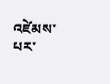འཛེམས་པར་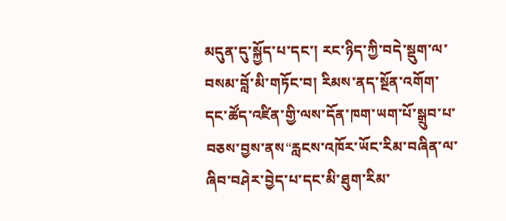མདུན་དུ་སྐྱོད་པ་དང་། རང་ཉིད་ཀྱི་བདེ་སྡུག་ལ་བསམ་བློ་མི་གཏོང་བ། རིམས་ནད་སྔོན་འགོག་དང་ཚོད་འཛིན་གྱི་ལས་དོན་ཁག་ཡག་པོ་སྒྲུབ་པ་བཅས་བྱས་ནས“རླངས་འཁོར་ཡོང་རིམ་བཞིན་ལ་ཞིབ་བཤེར་བྱེད་པ་དང་མི་ཐུག་རིམ་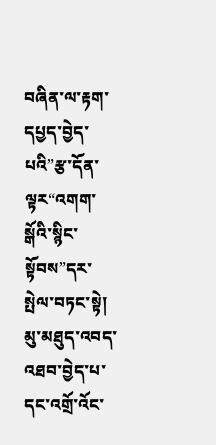བཞིན་ལ་རྟག་དཔྱད་བྱེད་པའི”རྩ་དོན་ལྟར“འགག་སྒོའི་སྙིང་སྟོབས”དར་སྤེལ་བཏང་སྟེ། མུ་མཐུད་འབད་འཐབ་བྱེད་པ་དང་འགྲོ་འོང་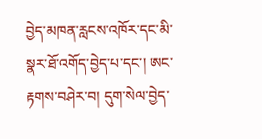བྱེད་མཁན་རླངས་འཁོར་དང་མི་སྣར་ཐོ་འགོད་བྱེད་པ་དང་། ཨང་རྟགས་བཤེར་བ། དུག་སེལ་བྱེད་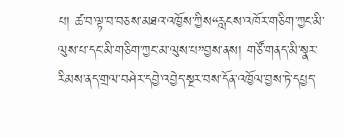པ། ཚ་བ་ལྟ་བ་བཅས་མཐའ་འཁྱོས་ཀྱིས“རླངས་འཁོར་གཅིག་ཀྱང་མི་ལུས་པ་དང་མི་གཅིག་ཀྱང་མ་ལུས་པ”བྱས་ནས། གཙོ་གནད་མི་སྣར་རིམས་ནད་གྲལ་བཤེར་དབྱེ་འབྱེད་སྔར་བས་དོན་འཁྱོལ་བྱས་ཏེ་དཔྱད་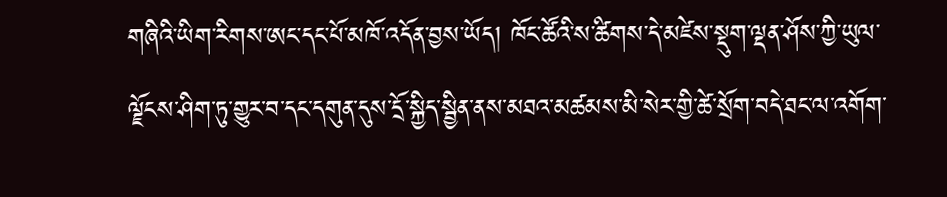གཞིའི་ཡིག་རིགས་ཨང་དང་པོ་མཁོ་འདོན་བྱས་ཡོད། ཁོང་ཚོའི་ས་ཚིགས་དེ་མཛེས་སྡུག་ལྡན་ཤོས་ཀྱི་ཡུལ་ལྗོངས་ཤིག་ཏུ་གྱུར་བ་དང་དགུན་དུས་དྲོ་སྐྱིད་སྦྱིན་ནས་མཐའ་མཚམས་མི་སེར་གྱི་ཚེ་སྲོག་བདེ་ཐང་ལ་འགོག་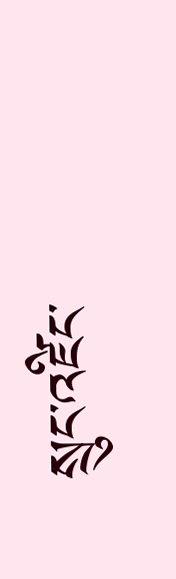སྲུང་འཛིང་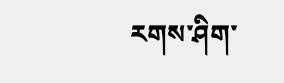རགས་ཤིག་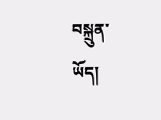བསྐྲུན་ཡོད།